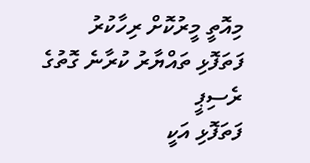މިއޮތީ މީރުކޮށް ރިހާކުރު ފަތަފޮޅި ތައްޔާރު ކުރާނެ ގޮތުގެ ރެސިޕީ
ފަތަފޮޅި އަކީ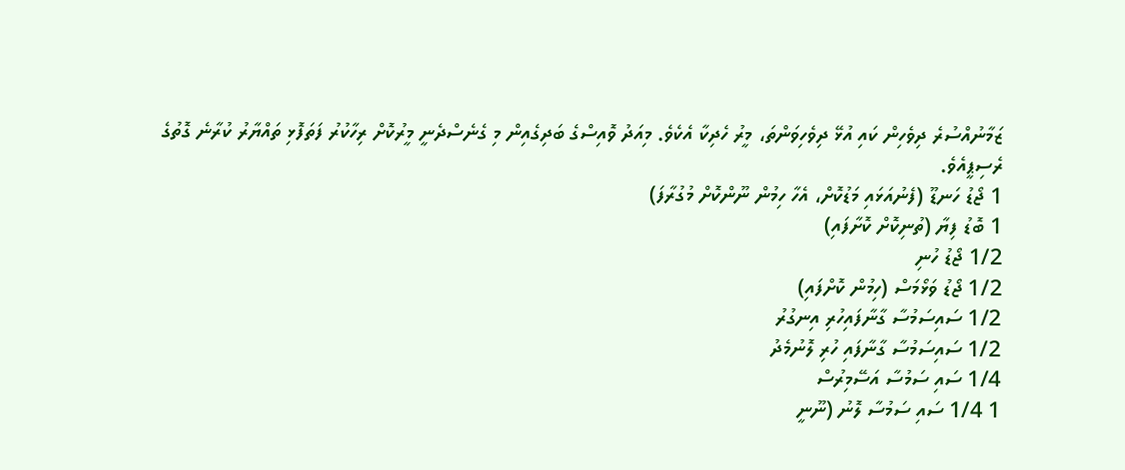ޒަމާނުއްސުރެ ދިވެހިން ކައި އުޅޭ ދިވެހިވަންތަ، މީރު ހެދިކާ އެކެވެ. މިއަދު ވޮއިސްގެ ބަދިގެއިން މި ގެނެސްދެނީ މީރުކޮށް ރިހާކުރު ފަތަފޮޅި ތައްޔާރު ކުރާނެ ގޮތުގެ ރެސިޕީއެވެ.
1 ޖޯޑު ހަނޑޫ (ފެނުއަޅައި މަޑުކޮށް، އެހާ ހިމުން ނޫންކޮށް މުގުރާފަ)
1 ބޮޑު ފިޔާ (ތުނިކޮށް ކޮށާފައި)
1/2 ޖޯޑު ހުނި
1/2 ޖޯޑު ވަޅޯމަސް (ހިމުން ކޮށްފައި)
1/2 ސައިސަމުސާ ގާނާފައިހުރި އިނގުރު
1/2 ސައިސަމުސާ ގާނާފައި ހުރި ލޮނުމެދު
1/4 ސައި ސަމުސާ އަސޭމިރުސް
1 1/4 ސައި ސަމުސާ ލޮނު (ނޫނީ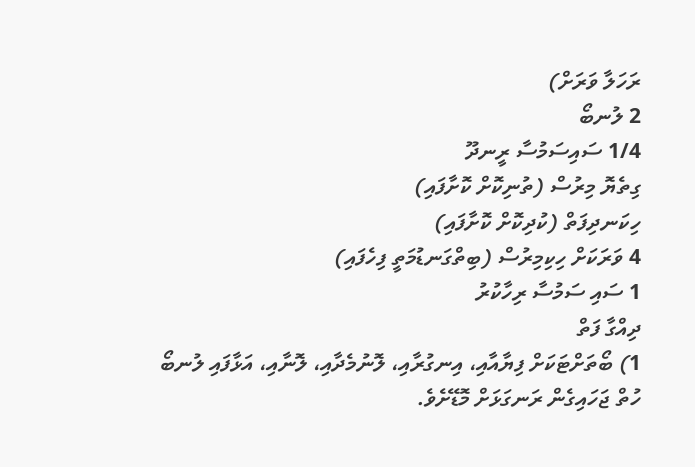ރަހަލާ ވަރަށް)
2 ލުނބޯ
1/4 ސައިސަމުސާ ރީނދޫ
ގިތެޔޮ މިރުސް (ތުނިކޮށް ކޮށާފައި)
ހިކަނދިފަތް (ކުދިކޮށް ކޮށާފައި)
4 ވަރަކަށް ހިކިމިރުސް (ބިތްގަނޑުމަތީ ފިހެފައި)
1 ސައި ސަމުސާ ރިހާކުރު
ދިއްގާ ފަތް
1) ބޯތަށްޓަކަށް ފިޔާއާއި، އިނގުރާއި، ލޮނުމެދާއި، ލޮނާއި، އަޅާފައި ލުނބޯ ހުތް ޖަހައިގެން ރަނގަޅަށް މޮޑޭށެވެ.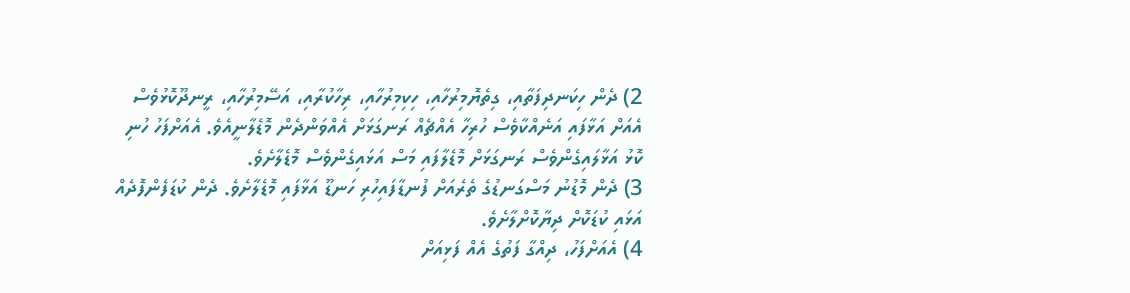2) ދެން ހިކަނދިފަތާއި، ގިތެޔޮމިރުހާއި، ހިކިމިރުހާއި، ރިހާކުރާއި، އަސޭމިރުހާއި، ރީނދޫކޮޅުވެސް އެއަށް އަޅާފައި އަނެއްކާވެސް ހުރިހާ އެއްޗެއް ރަނގަޅަށް އެއްވަންދެން މޮޑެލާނީއެވެ. އެއަށްފަހު ހުނި ކޮޅު އަޅާލައިގެންވެސް ރަނގަޅަށް މޮޑެލާފައި މަސް އަޅައިގެންވެސް މޮޑެލާށެވެ.
3) ދެން މޮޑުނު މަސްގަނޑުގެ ތެރެއަށް ފުނޑާފައިހުރި ހަނޑޫ އަޅާފައި މޮޑެލާށެވެ. ދެން ކުޑަފެންފޮދެއް އަޅައި ކުޑަކޮށް ދިޔާކޮށްލާށެވެ.
4) އެއަށްފަހު، ދިއްގާ ފަތުގެ އެއް ފަޅިއަށް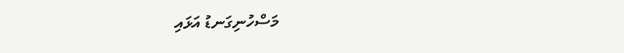މަސްހުނިގަނޑު އަޅައި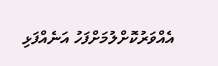އެއްވަރުކޮށްލުމަށްފަހު އަނެއްފަޅި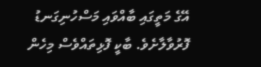އޭގެ މަތީގައި ބާއްވައި މަސްހުނިގަނޑު ފޮރުވާލާށެވެ. ބާކީ ފޮޅިތައްވެސް މިހެން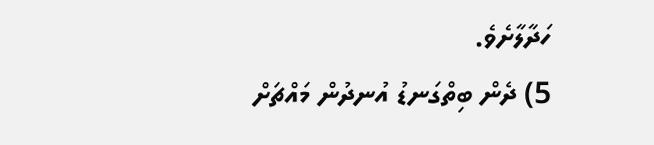ހަދާލާށެވެ.
5) ދެން ބިތްގަނޑު އުނދުން މައްޗަށް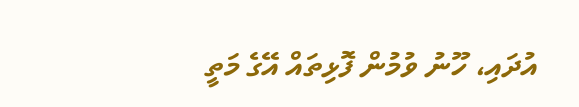އުދައި، ހޫނު ވުމުން ފޮޅިތައް އޭގެ މަތީ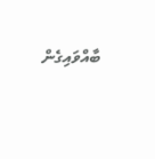ބާއްވައިގެން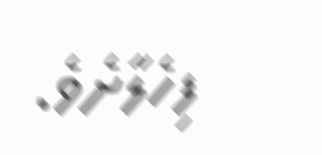ފިހެލާށެވެ.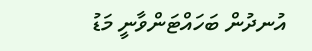އުނދުން ބަހައްޓަންވާނީ މަޑު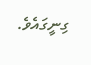ގިނީގައެވެ.